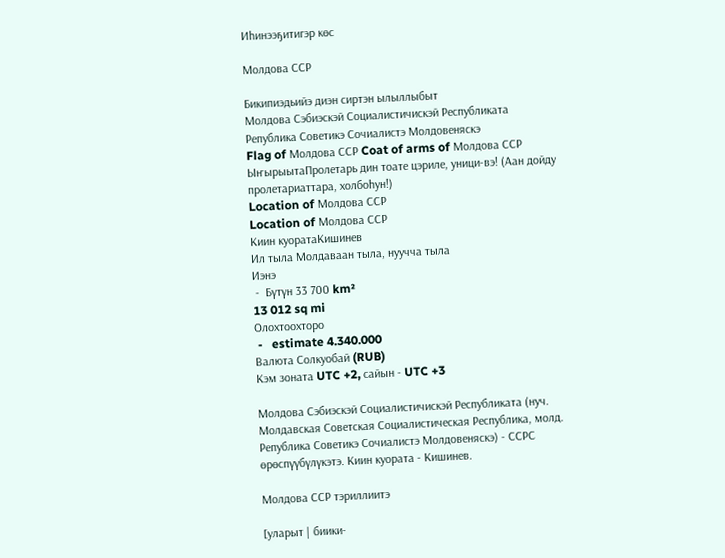Иһинээҕитигэр көс

Молдова ССР

Бикипиэдьийэ диэн сиртэн ылыллыбыт
Молдова Сэбиэскэй Социалистичискэй Республиката
Република Советикэ Сочиалистэ Молдовеняскэ
Flag of Молдова ССР Coat of arms of Молдова ССР
ЫҥырыытаПролетарь дин тоате цэриле, уници-вэ! (Аан дойду пролетариаттара, холбоһун!)
Location of Молдова ССР
Location of Молдова ССР
Киин куоратаКишинев
Ил тыла Молдаваан тыла, нуучча тыла
Иэнэ
 -  Бүтүн 33 700 km²
13 012 sq mi
Олохтоохторо
 -   estimate 4.340.000
Валюта Солкуобай (RUB)
Кэм зоната UTC +2, сайын - UTC +3

Молдова Сэбиэскэй Социалистичискэй Республиката (нуч. Молдавская Советская Социалистическая Республика, молд. Република Советикэ Сочиалистэ Молдовеняскэ) - ССРС өрөспүүбүлүкэтэ. Киин куората - Кишинев.

Молдова ССР тэриллиитэ

[уларыт | биики-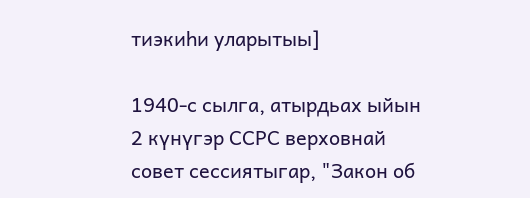тиэкиһи уларытыы]

1940-с сылга, атырдьах ыйын 2 күнүгэр ССРС верховнай совет сессиятыгар, "Закон об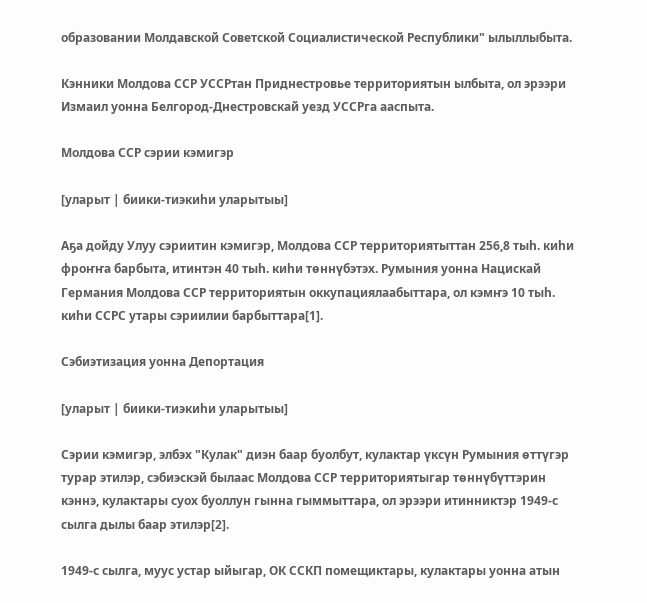образовании Молдавской Советской Социалистической Республики" ылыллыбыта.

Кэнники Молдова ССР УССРтан Приднестровье территориятын ылбыта, ол эрээри Измаил уонна Белгород-Днестровскай уезд УССРга ааспыта.

Молдова ССР сэрии кэмигэр

[уларыт | биики-тиэкиһи уларытыы]

Аҕа дойду Улуу сэриитин кэмигэр, Молдова ССР территориятыттан 256,8 тыһ. киһи фроҥҥа барбыта, итинтэн 40 тыһ. киһи төннүбэтэх. Румыния уонна Нацискай Германия Молдова ССР территориятын оккупациялаабыттара, ол кэмҥэ 10 тыһ. киһи ССРС утары сэриилии барбыттара[1].

Сэбиэтизация уонна Депортация

[уларыт | биики-тиэкиһи уларытыы]

Сэрии кэмигэр, элбэх "Кулак" диэн баар буолбут, кулактар үксүн Румыния өттүгэр турар этилэр, сэбиэскэй былаас Молдова ССР территориятыгар төннүбүттэрин кэннэ, кулактары суох буоллун гынна гыммыттара, ол эрээри итинниктэр 1949-с сылга дылы баар этилэр[2].

1949-с сылга, муус устар ыйыгар, ОК ССКП помещиктары, кулактары уонна атын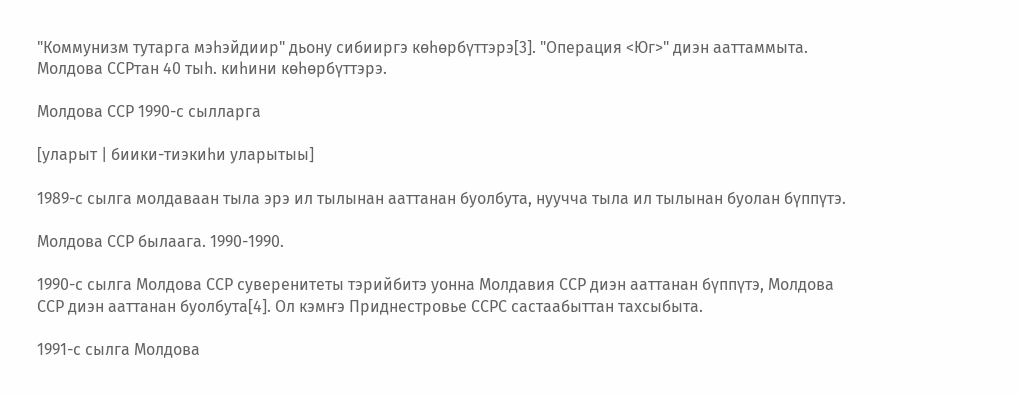"Коммунизм тутарга мэһэйдиир" дьону сибииргэ көһөрбүттэрэ[3]. "Операция <Юг>" диэн ааттаммыта. Молдова ССРтан 40 тыһ. киһини көһөрбүттэрэ.

Молдова ССР 1990-с сылларга

[уларыт | биики-тиэкиһи уларытыы]

1989-с сылга молдаваан тыла эрэ ил тылынан ааттанан буолбута, нуучча тыла ил тылынан буолан бүппүтэ.

Молдова ССР былаага. 1990-1990.

1990-с сылга Молдова ССР суверенитеты тэрийбитэ уонна Молдавия ССР диэн ааттанан бүппүтэ, Молдова ССР диэн ааттанан буолбута[4]. Ол кэмҥэ Приднестровье ССРС састаабыттан тахсыбыта.

1991-с сылга Молдова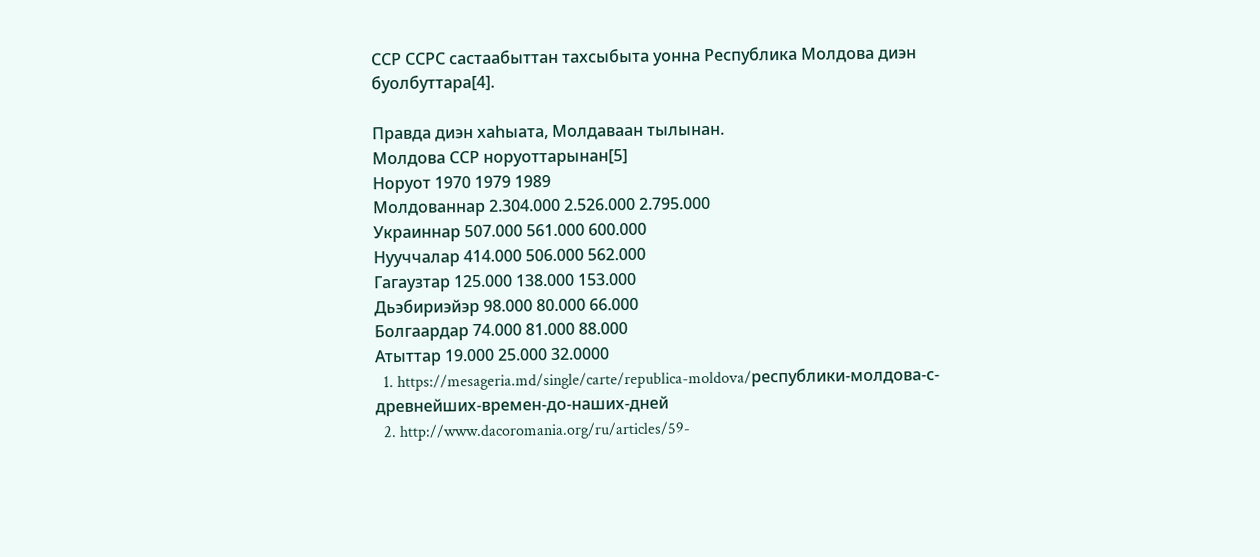ССР ССРС састаабыттан тахсыбыта уонна Республика Молдова диэн буолбуттара[4].

Правда диэн хаһыата, Молдаваан тылынан.
Молдова ССР норуоттарынан[5]
Норуот 1970 1979 1989
Молдованнар 2.304.000 2.526.000 2.795.000
Украиннар 507.000 561.000 600.000
Нууччалар 414.000 506.000 562.000
Гагаузтар 125.000 138.000 153.000
Дьэбириэйэр 98.000 80.000 66.000
Болгаардар 74.000 81.000 88.000
Атыттар 19.000 25.000 32.0000
  1. https://mesageria.md/single/carte/republica-moldova/республики-молдова-с-древнейших-времен-до-наших-дней
  2. http://www.dacoromania.org/ru/articles/59-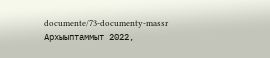documente/73-documenty-massr Архыыптаммыт 2022,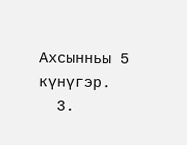Ахсынньы 5 күнүгэр.
  3.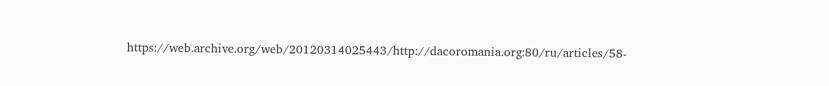https://web.archive.org/web/20120314025443/http://dacoromania.org:80/ru/articles/58-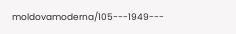moldovamoderna/105---1949---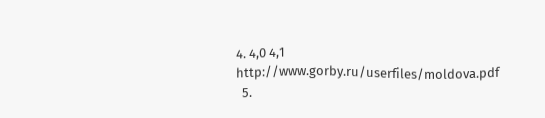4. 4,0 4,1 http://www.gorby.ru/userfiles/moldova.pdf
  5.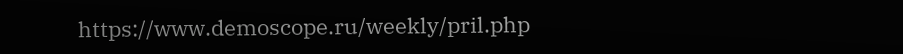https://www.demoscope.ru/weekly/pril.php